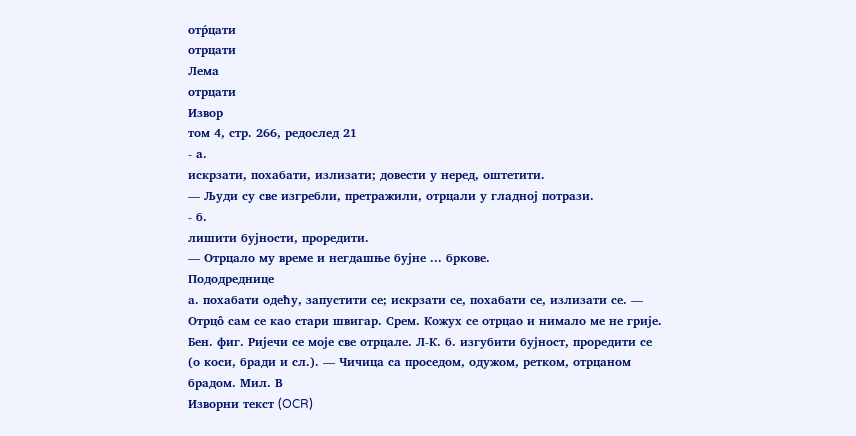отр́цати
отрцати
Лема
отрцати
Извор
том 4, стр. 266, редослед 21
- а.
искрзати, похабати, излизати; довести у неред, оштетити.
— Људи су све изгребли, претражили, отрцали у гладној потрази.
- б.
лишити бујности, проредити.
— Отрцало му време и негдашње бујне ... бркове.
Пододреднице
а. похабати одећу, запустити се; искрзати се, похабати се, излизати се. — Отрцо̂ сам се као стари швигар. Срем. Кожух се отрцао и нимало ме не грије. Бен. фиг. Ријечи се моје све отрцале. Л-К. б. изгубити бујност, проредити се (о коси, бради и сл.). — Чичица са проседом, одужом, ретком, отрцаном брадом. Мил. В
Изворни текст (OCR)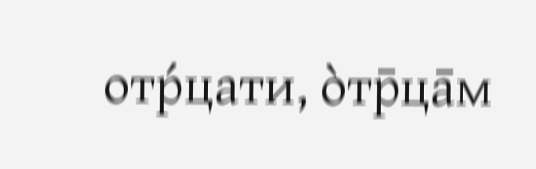отр́цати, о̀тр̄ца̄м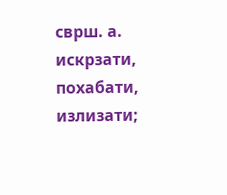сврш. а. искрзати, похабати, излизати;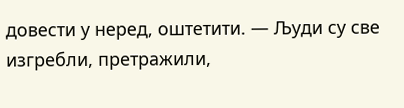довести у неред, оштетити. — Људи су све изгребли, претражили,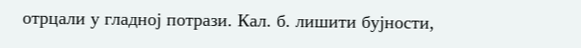отрцали у гладној потрази. Кал. б. лишити бујности,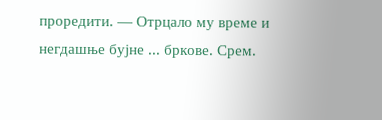проредити. — Отрцало му време и негдашње бујне ... бркове. Срем.